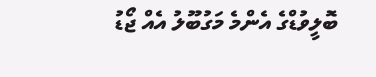ބޮލީވުޑްގެ އެންމެ މަގުބޫލު އެއް ޖޯޑު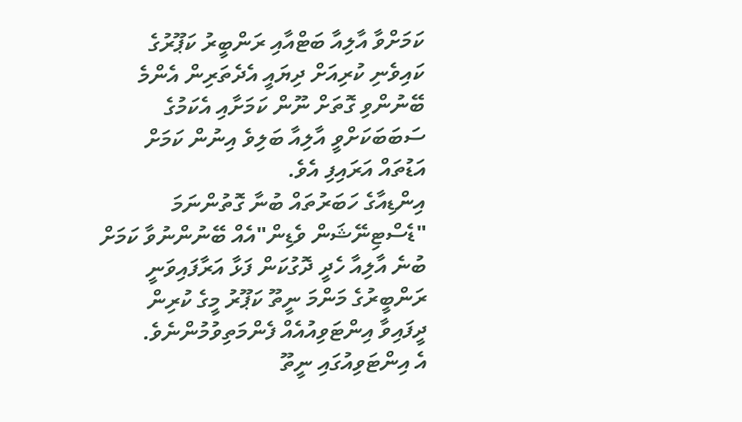ކަމަށްވާ އާލިއާ ބަޓްއާއި ރަންބީރު ކަޕޫރުގެ ކައިވެނި ކުރިއަށް ދިޔައީ އެދެތަރިން އެންމެ ބޭނުންވި ގޮތަށް ނޫން ކަމަށާއި އެކަމުގެ ސަބަބަކަށްވީ އާލިއާ ބަލިވެ އިނުން ކަމަށް އަޑުތައް އަރައިފި އެވެ.
އިންޑިއާގެ ހަބަރުތައް ބުނާ ގޮތުންނަމަ "ޑެސްޓިނޭޝަން ވެޑިން"އެއް ބޭނުންނުވާ ކަމަށް ބުނެ އާލިއާ ހެދީ ދޮގުކަން ފަޅާ އަރާފައިވަނީ ރަންބީރުގެ މަންމަ ނީތޫ ކަޕޫރު މީގެ ކުރިން ދީފައިވާ އިންޓަވިއުއެއް ފެންމަތިވުމުންނެވެ.
އެ އިންޓަވިއުގައި ނީތޫ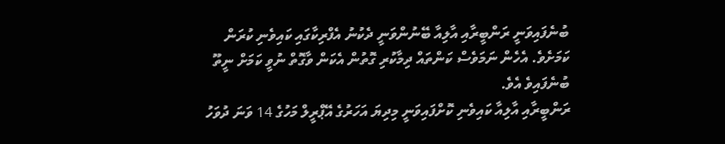ބުނެފައިވަނީ ރަންބީރާއި އާލިއާ ބޭނުންވަނީ ދެކުނު އެފްރިކާގައި ކައިވެނި ކުރަން ކަމަށެވެ. އެހެން ނަމަވެސް ކަންތައް ދިމާކުރި ގޮތުން އެކަން ވާގޮތް ނުވީ ކަމަށް ނީތޫ ބުނެފައިވެ އެވެ.
ރަންބީރާއި އާލިއާ ކައިވެނި ކޮށްފައިވަނީ މިދިޔަ އަހަރުގެ އޭޕްރީލް މަހުގެ 14 ވަނަ ދުވަހު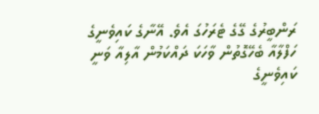ރަންބީރުގެ ގޭގެ ޓެރަހުގަ އެވެ. އޭނާގެ ކައިވެނީގެ ހަފްލާއާ ބެހޭގޮތުން ވާހަކަ ދައްކަމުން އާލިއާ ވަނީ ކައިވެނީގެ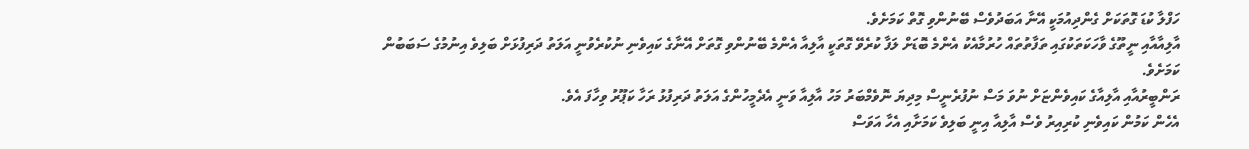ހަފްލާ ކުޑަ ގޮތަކަށް ގެންދިއުމަކީ އޭނާ އަބަދުވެސް ބޭނުންވި ގޮތް ކަމަށެވެ.
އާލިއާއާއި ނީތޫގެ ވާހަކަތަކުގައި ތަފާތުތައް ހުރުމާއެކު އެންމެ ބޮޑަށް ލަފާ ކުރެވޭ ގޮތަކީ އާލިއާ އެންމެ ބޭނުންވި ގޮތަށް އޭނާގެ ކައިވެނި ނުކުރެވުނީ އަލަތު ދަރިފުޅަށް ބަލިވެ އިނުމުގެ ސަބަބުން ކަމަށެވެ.
ރަންބީރުއާއި އާލިއާގެ ކައިވެންޏަށް ނުވަ މަސް ނުފުރެނީސް މިދިޔަ ނޮވެމްބަރު މަހު އާލިއާ ވަނީ އެދެމީހުންގެ އަލަތު ދަރިފުޅު ރަހާ ކަޕޫރު ވިހާފަ އެވެ.
އެހެން ކަމުން ކައިވެނި ކުރިއިރު ވެސް އާލިއާ އިނީ ބަލިވެ ކަމަށާއި އެހާ އަވަސް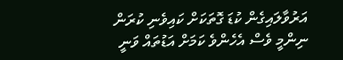އަރުވާލައިގެން ކުޑަ ގޮތަކަށް ކައިވެނި ކުރަން ނިންމީ ވެސް އެހެންވެ ކަމަށް އަޑުތައް ވަނީ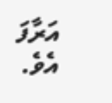އަރާފަ އެވެ.